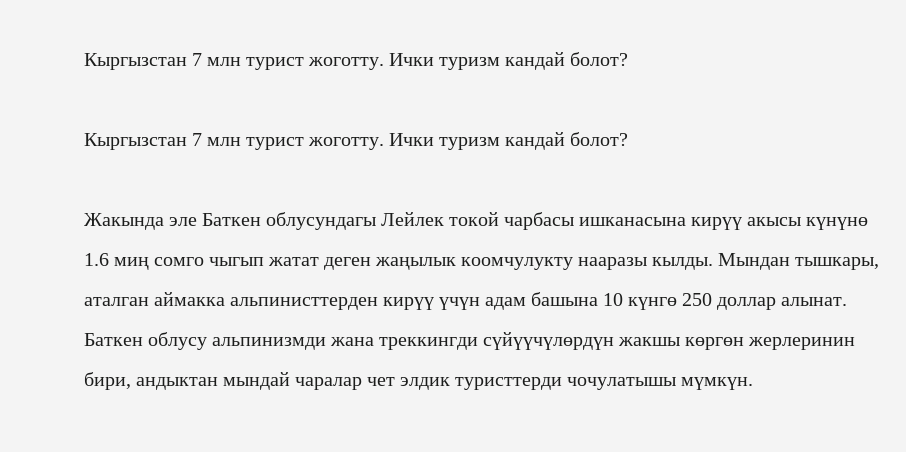Кыргызстан 7 млн турист жоготту. Ички туризм кандай болот?

Кыргызстан 7 млн турист жоготту. Ички туризм кандай болот?

Жакында эле Баткен облусундагы Лейлек токой чарбасы ишканасына кирүү акысы күнүнө 1.6 миң сомго чыгып жатат деген жаңылык коомчулукту нааразы кылды. Мындан тышкары, аталган аймакка альпинисттерден кирүү үчүн адам башына 10 күнгө 250 доллар алынат. Баткен облусу альпинизмди жана треккингди сүйүүчүлөрдүн жакшы көргөн жерлеринин бири, андыктан мындай чаралар чет элдик туристтерди чочулатышы мүмкүн.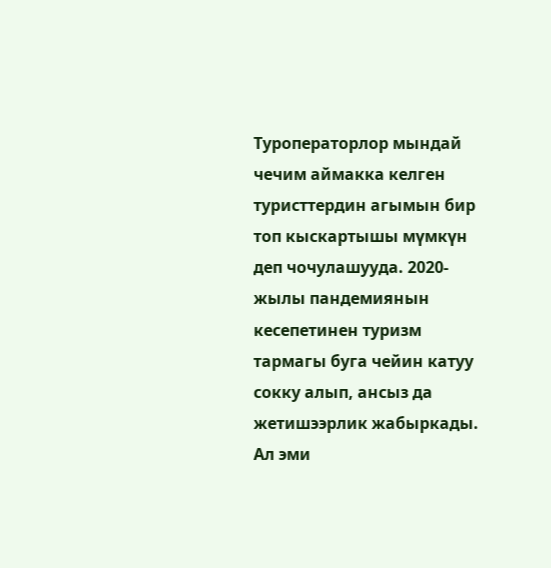Туроператорлор мындай чечим аймакка келген туристтердин агымын бир топ кыскартышы мүмкүн деп чочулашууда. 2020-жылы пандемиянын кесепетинен туризм тармагы буга чейин катуу сокку алып, ансыз да жетишээрлик жабыркады. Ал эми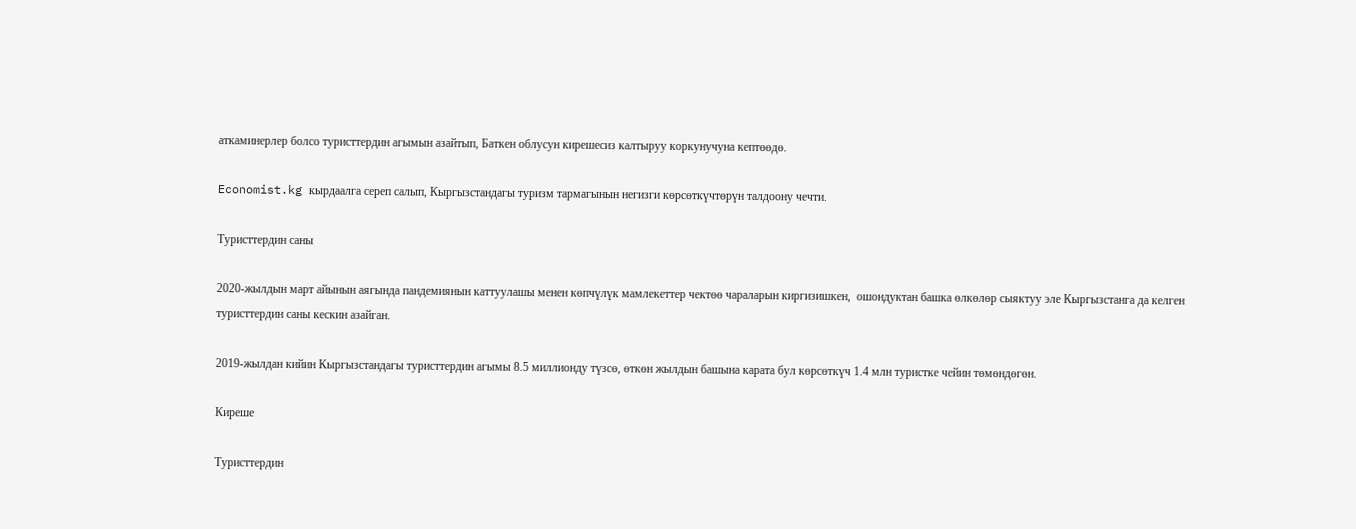аткаминерлер болсо туристтердин агымын азайтып, Баткен облусун кирешесиз калтыруу коркунучуна кептөөдө.

Economist.kg кырдаалга сереп салып, Кыргызстандагы туризм тармагынын негизги көрсөткүчтөрүн талдоону чечти.

Туристтердин саны

2020-жылдын март айынын аягында пандемиянын каттуулашы менен көпчүлүк мамлекеттер чектөө чараларын киргизишкен,  ошондуктан башка өлкөлөр сыяктуу эле Кыргызстанга да келген туристтердин саны кескин азайган.

2019-жылдан кийин Кыргызстандагы туристтердин агымы 8.5 миллионду түзсө, өткөн жылдын башына карата бул көрсөткүч 1.4 млн туристке чейин төмөндөгөн.

Киреше

Туристтердин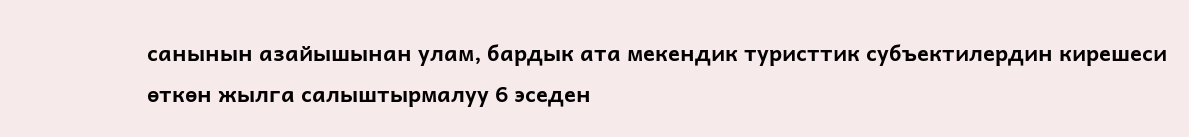санынын азайышынан улам, бардык ата мекендик туристтик субъектилердин кирешеси өткөн жылга салыштырмалуу 6 эседен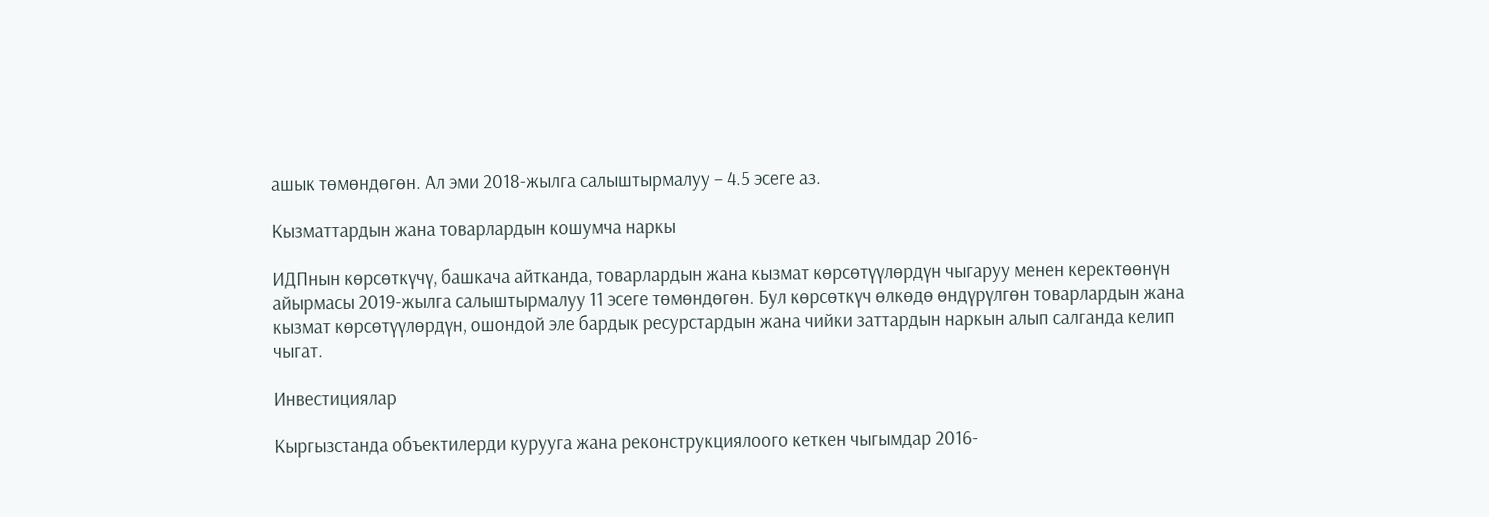ашык төмөндөгөн. Ал эми 2018-жылга салыштырмалуу – 4.5 эсеге аз.

Кызматтардын жана товарлардын кошумча наркы

ИДПнын көрсөткүчү, башкача айтканда, товарлардын жана кызмат көрсөтүүлөрдүн чыгаруу менен керектөөнүн айырмасы 2019-жылга салыштырмалуу 11 эсеге төмөндөгөн. Бул көрсөткүч өлкөдө өндүрүлгөн товарлардын жана кызмат көрсөтүүлөрдүн, ошондой эле бардык ресурстардын жана чийки заттардын наркын алып салганда келип чыгат.

Инвестициялар

Кыргызстанда объектилерди курууга жана реконструкциялоого кеткен чыгымдар 2016-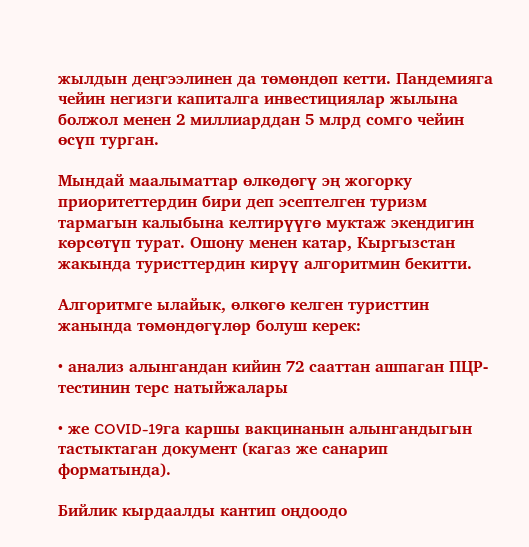жылдын деңгээлинен да төмөндөп кетти. Пандемияга чейин негизги капиталга инвестициялар жылына болжол менен 2 миллиарддан 5 млрд сомго чейин өсүп турган.

Мындай маалыматтар өлкөдөгү эң жогорку приоритеттердин бири деп эсептелген туризм тармагын калыбына келтирүүгө муктаж экендигин көрсөтүп турат. Ошону менен катар, Кыргызстан жакында туристтердин кирүү алгоритмин бекитти.

Алгоритмге ылайык, өлкөгө келген туристтин жанында төмөндөгүлөр болуш керек:

• анализ алынгандан кийин 72 сааттан ашпаган ПЦР-тестинин терс натыйжалары

• же COVID-19га каршы вакцинанын алынгандыгын тастыктаган документ (кагаз же санарип форматында).

Бийлик кырдаалды кантип оңдоодо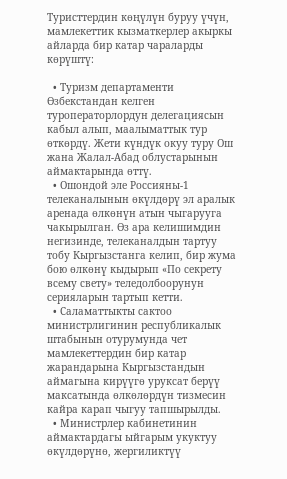Туристтердин көңүлүн буруу үчүн, мамлекеттик кызматкерлер акыркы айларда бир катар чараларды көрүштү:

  • Туризм департаменти Өзбекстандан келген туроператорлордун делегациясын кабыл алып, маалыматтык тур өткөрдү. Жети күндүк окуу туру Ош жана Жалал-Абад облустарынын аймактарында өттү.
  • Ошондой эле Россияны-1 телеканалынын өкүлдөрү эл аралык аренада өлкөнүн атын чыгарууга чакырылган. Өз ара келишимдин негизинде, телеканалдын тартуу тобу Кыргызстанга келип, бир жума бою өлкөнү кыдырып «По секрету всему свету» теледолбоорунун серияларын тартып кетти.
  • Саламаттыкты сактоо министрлигинин республикалык штабынын отурумунда чет мамлекеттердин бир катар жарандарына Кыргызстандын аймагына кирүүгө уруксат берүү максатында өлкөлөрдүн тизмесин кайра карап чыгуу тапшырылды.
  • Министрлер кабинетинин аймактардагы ыйгарым укуктуу өкүлдөрүнө, жергиликтүү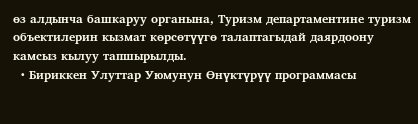өз алдынча башкаруу органына, Туризм департаментине туризм объектилерин кызмат көрсөтүүгө талаптагыдай даярдоону камсыз кылуу тапшырылды.
  • Бириккен Улуттар Уюмунун Өнүктүрүү программасы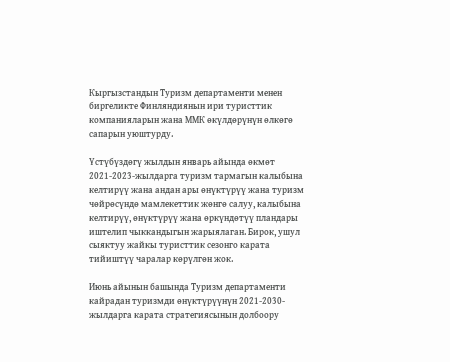Кыргызстандын Туризм департаменти менен биргеликте Финляндиянын ири туристтик компанияларын жана ММК өкүлдөрүнүн өлкөгө сапарын уюштурду.

Үстүбүздөгү жылдын январь айында өкмөт 2021-2023-жылдарга туризм тармагын калыбына келтирүү жана андан ары өнүктүрүү жана туризм чөйрөсүндө мамлекеттик жөнгө салуу, калыбына келтирүү, өнүктүрүү жана өркүндөтүү пландары иштелип чыккандыгын жарыялаган. Бирок, ушул сыяктуу жайкы туристтик сезонго карата тийиштүү чаралар көрүлгөн жок.

Июнь айынын башында Туризм департаменти кайрадан туризмди өнүктүрүүнүн 2021-2030-жылдарга карата стратегиясынын долбоору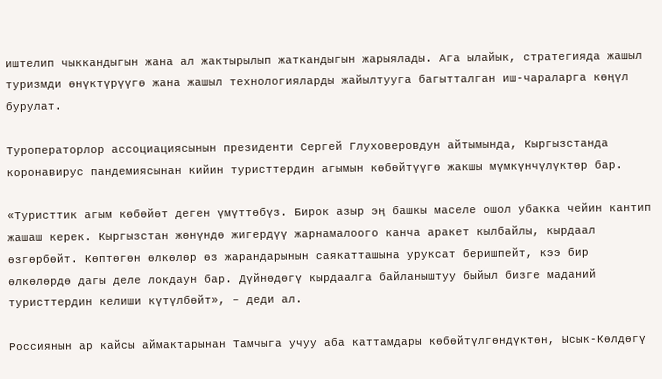иштелип чыккандыгын жана ал жактырылып жаткандыгын жарыялады. Ага ылайык, стратегияда жашыл туризмди өнүктүрүүгө жана жашыл технологияларды жайылтууга багытталган иш-чараларга көңүл бурулат.

Туроператорлор ассоциациясынын президенти Сергей Глуховеровдун айтымында, Кыргызстанда коронавирус пандемиясынан кийин туристтердин агымын көбөйтүүгө жакшы мүмкүнчүлүктөр бар.

«Туристтик агым көбөйөт деген үмүттөбүз. Бирок азыр эң башкы маселе ошол убакка чейин кантип жашаш керек. Кыргызстан жөнүндө жигердүү жарнамалоого канча аракет кылбайлы, кырдаал өзгөрбөйт. Көптөгөн өлкөлөр өз жарандарынын саякатташына уруксат беришпейт, кээ бир өлкөлөрдө дагы деле локдаун бар. Дүйнөдөгү кырдаалга байланыштуу быйыл бизге маданий туристтердин келиши күтүлбөйт», – деди ал.

Россиянын ар кайсы аймактарынан Тамчыга учуу аба каттамдары көбөйтүлгөндүктөн, Ысык-Көлдөгү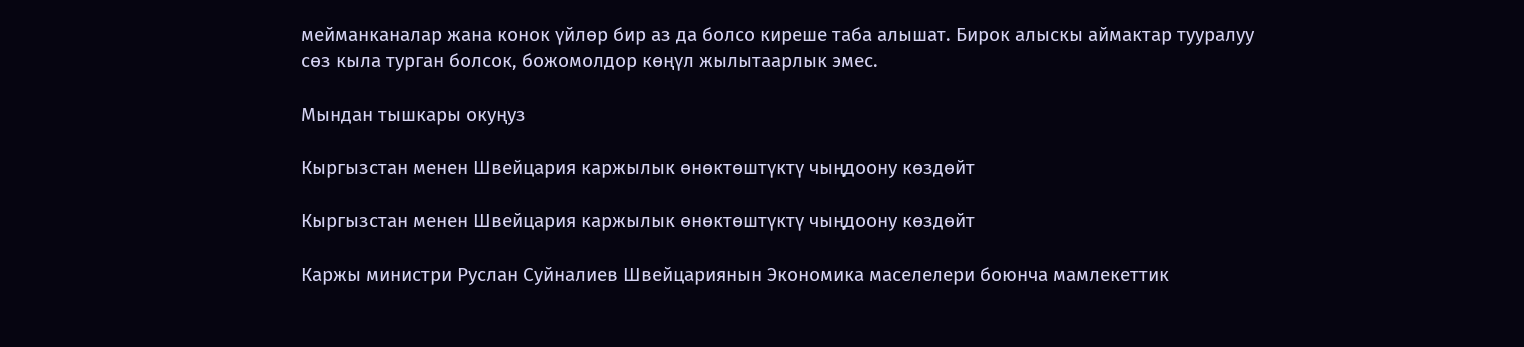мейманканалар жана конок үйлөр бир аз да болсо киреше таба алышат. Бирок алыскы аймактар тууралуу сөз кыла турган болсок, божомолдор көңүл жылытаарлык эмес.

Мындан тышкары окуңуз

Кыргызстан менен Швейцария каржылык өнөктөштүктү чыңдоону көздөйт

Кыргызстан менен Швейцария каржылык өнөктөштүктү чыңдоону көздөйт

Каржы министри Руслан Суйналиев Швейцариянын Экономика маселелери боюнча мамлекеттик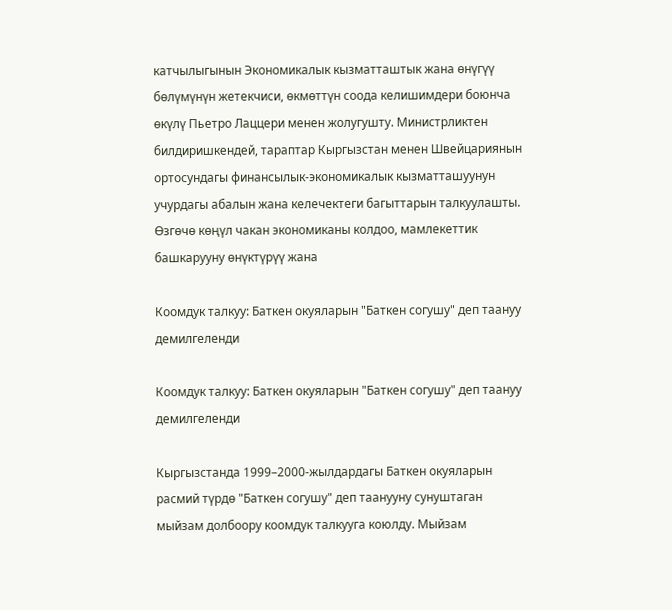катчылыгынын Экономикалык кызматташтык жана өнүгүү бөлүмүнүн жетекчиси, өкмөттүн соода келишимдери боюнча өкүлү Пьетро Лаццери менен жолугушту. Министрликтен билдиришкендей, тараптар Кыргызстан менен Швейцариянын ортосундагы финансылык-экономикалык кызматташуунун учурдагы абалын жана келечектеги багыттарын талкуулашты. Өзгөчө көңүл чакан экономиканы колдоо, мамлекеттик башкарууну өнүктүрүү жана

Коомдук талкуу: Баткен окуяларын "Баткен согушу" деп таануу демилгеленди

Коомдук талкуу: Баткен окуяларын "Баткен согушу" деп таануу демилгеленди

Кыргызстанда 1999–2000-жылдардагы Баткен окуяларын расмий түрдө "Баткен согушу" деп таанууну сунуштаган мыйзам долбоору коомдук талкууга коюлду. Мыйзам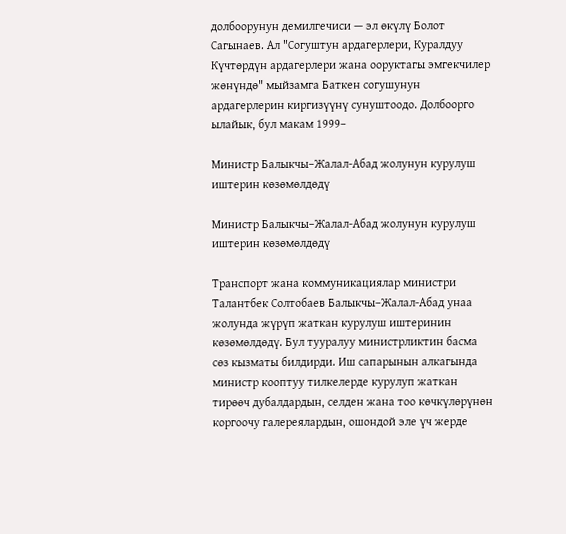долбоорунун демилгечиси — эл өкүлү Болот Сагынаев. Ал "Согуштун ардагерлери, Куралдуу Күчтөрдүн ардагерлери жана ооруктагы эмгекчилер жөнүндө" мыйзамга Баткен согушунун ардагерлерин киргизүүнү сунуштоодо. Долбоорго ылайык, бул макам 1999–

Министр Балыкчы–Жалал-Абад жолунун курулуш иштерин көзөмөлдөдү

Министр Балыкчы–Жалал-Абад жолунун курулуш иштерин көзөмөлдөдү

Транспорт жана коммуникациялар министри Талантбек Солтобаев Балыкчы–Жалал-Абад унаа жолунда жүрүп жаткан курулуш иштеринин көзөмөлдөдү. Бул тууралуу министрликтин басма сөз кызматы билдирди. Иш сапарынын алкагында министр кооптуу тилкелерде курулуп жаткан тирөөч дубалдардын, селден жана тоо көчкүлөрүнөн коргоочу галереялардын, ошондой эле үч жерде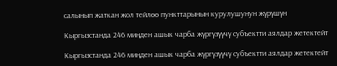салынып жаткан жол тейлөө пункттарынын курулушунун жүрүшүн

Кыргызстанда 246 миңден ашык чарба жүргүзүүчү субъектти аялдар жетектейт

Кыргызстанда 246 миңден ашык чарба жүргүзүүчү субъектти аялдар жетектейт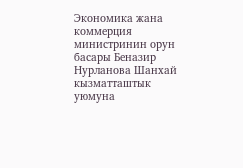Экономика жана коммерция министринин орун басары Беназир Нурланова Шанхай кызматташтык уюмуна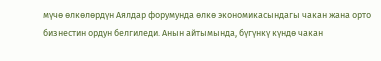мүчө өлкөлөрдүн Аялдар форумунда өлкө экономикасындагы чакан жана орто бизнестин ордун белгиледи. Анын айтымында, бүгүнкү күндө чакан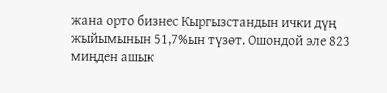жана орто бизнес Кыргызстандын ички дүң жыйымынын 51,7%ын түзөт. Ошондой эле 823 миңден ашык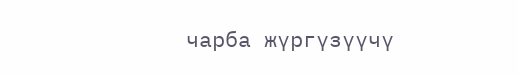чарба жүргүзүүчү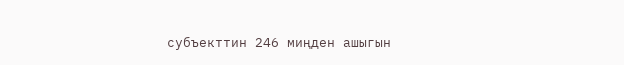субъекттин 246 миңден ашыгын